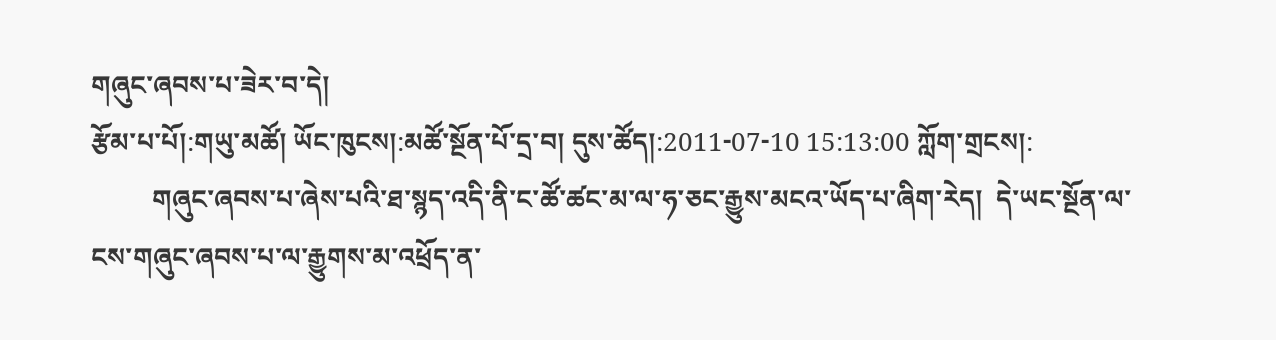གཞུང་ཞབས་པ་ཟེར་བ་དེ།
རྩོམ་པ་པོ།:གཡུ་མཚོ། ཡོང་ཁུངས།:མཚོ་སྔོན་པོ་དྲ་བ། དུས་ཚོད།:2011-07-10 15:13:00 ཀློག་གྲངས།:
         གཞུང་ཞབས་པ་ཞེས་པའི་ཐ་སྙད་འདི་ནི་ང་ཚོ་ཚང་མ་ལ་ཧ་ཅང་རྒྱུས་མངའ་ཡོད་པ་ཞིག་རེད།  དེ་ཡང་སྔོན་ལ་ངས་གཞུང་ཞབས་པ་ལ་རྒྱུགས་མ་འཕྲོད་ན་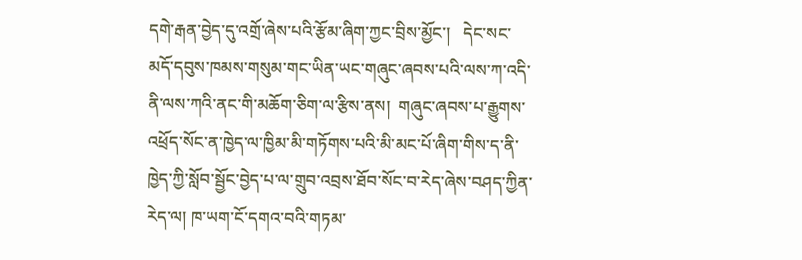དགེ་རྒན་བྱེད་དུ་འགྲོ་ཞེས་པའི་རྩོམ་ཞིག་ཀྱང་བྲིས་མྱོང་།   དེང་སང་མདོ་དབུས་ཁམས་གསུམ་གང་ཡིན་ཡང་གཞུང་ཞབས་པའི་ལས་ཀ་འདི་ནི་ལས་ཀའི་ནང་གི་མཆོག་ཅིག་ལ་རྩིས་ནས།  གཞུང་ཞབས་པ་རྒྱུགས་འཕྲོད་སོང་ན་ཁྱེད་ལ་ཁྱིམ་མི་གཏོགས་པའི་མི་མང་པོ་ཞིག་གིས་ད་ནི་ཁྱེད་ཀྱི་སློབ་སྦྱོང་བྱེད་པ་ལ་གྲུབ་འབྲས་ཐོབ་སོང་བ་རེད་ཞེས་བཤད་ཀྱིན་རེད་ལ། ཁ་ཡག་ངོ་དགའ་བའི་གཏམ་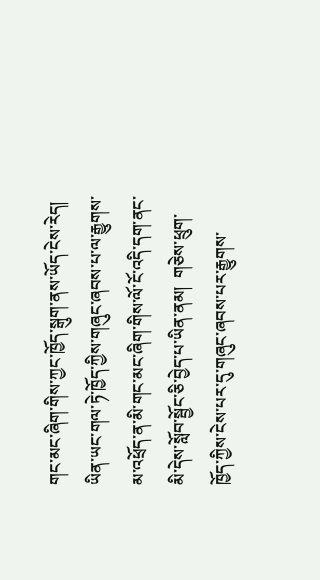གང་མང་ཞིག་གིས་ཀྱང་ཁྱོད་སྒུག་ནས་ཡོད་ངེས་རེད།  ཡིན་ཡང་གལ་ཏེ་ཁྱོད་ཀྱིས་གཞུང་ཞབས་པ་ལ་རྒྱུགས་མ་འཕྲོད་ན་མི་གང་མང་ཞིག་གིས་ལོ་ངོ་འདི་དག་ནང་མི་དེས་སློབ་སྦྱོང་ཅི་བྱེད་པ་ཡིན་ནམ།  གཅེས་ཕྲུག་ཁྱོད་ཀྱིས་ངེས་པར་དུ་གཞུང་ཞབས་པར་རྒྱུགས་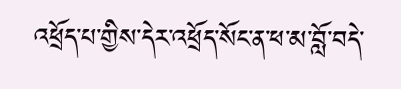འཕྲོད་པ་གྱིས་དེར་འཕྲོད་སོང་ན་ཕ་མ་བློ་བདེ་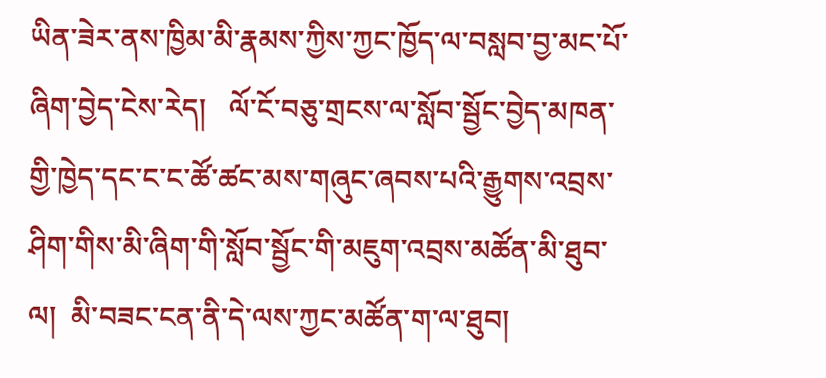ཡིན་ཟེར་ནས་ཁྱིམ་མི་རྣམས་ཀྱིས་ཀྱང་ཁྱོད་ལ་བསླབ་བྱ་མང་པོ་ཞིག་བྱེད་ངེས་རེད།   ལོ་ངོ་བཅུ་གྲངས་ལ་སློབ་སྦྱོང་བྱེད་མཁན་གྱི་ཁྱེད་དང་ང་ང་ཚོ་ཚང་མས་གཞུང་ཞབས་པའི་རྒྱུགས་འབྲས་ཤིག་གིས་མི་ཞིག་གི་སློབ་སྦྱོང་གི་མཇུག་འབྲས་མཚོན་མི་ཐུབ་ལ།  མི་བཟང་ངན་ནི་དེ་ལས་ཀྱང་མཚོན་ག་ལ་ཐུབ།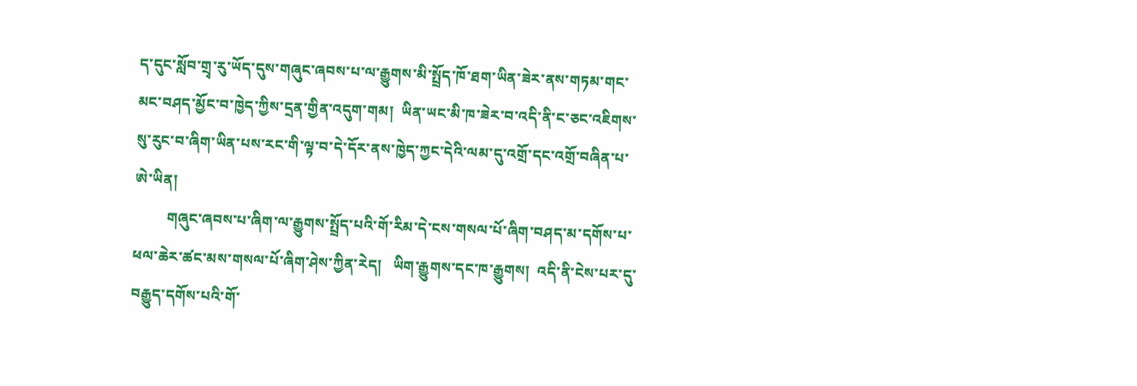ད་དུང་སློབ་གྲྭ་རུ་ཡོད་དུས་གཞུང་ཞབས་པ་ལ་རྒྱུགས་མི་སྤྲོད་ཁོ་ཐག་ཡིན་ཟེར་ནས་གཏམ་གང་མང་བཤད་མྱོང་བ་ཁྱེད་ཀྱིས་དྲན་གྱིན་འདུག་གམ།  ཡིན་ཡང་མི་ཁ་ཟེར་བ་འདི་ནི་ང་ཅང་འཇིགས་སུ་རུང་བ་ཞིག་ཡིན་པས་རང་གི་ལྟ་བ་དེ་དོར་ནས་ཁྱེད་ཀྱང་དེའི་ལམ་དུ་འགྲོ་དང་འགྲོ་བཞིན་པ་ཨེ་ཡིན།
         གཞུང་ཞབས་པ་ཞིག་ལ་རྒྱུགས་སྤྲོད་པའི་གོ་རིམ་དེ་ངས་གསལ་པོ་ཞིག་བཤད་མ་དགོས་པ་ཕལ་ཆེར་ཚང་མས་གསལ་པོ་ཞིག་ཤེས་ཀྱིན་རེད།   ཡིག་རྒྱུགས་དང་ཁ་རྒྱུགས།  འདི་ནི་ངེས་པར་དུ་བརྒྱུད་དགོས་པའི་གོ་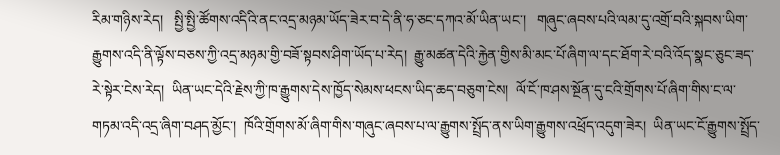རིམ་གཉིས་རེད།   སྤྱི་སྤྱི་ཚོགས་འདིའི་ནང་འདྲ་མཉམ་ཡོད་ཟེར་བ་དེ་ནི་ཧ་ཅང་དཀའ་མོ་ཡིན་ཡང་།   གཞུང་ཞབས་པའི་ལམ་དུ་འགྲོ་བའི་སྐབས་ཡིག་རྒྱུགས་འདི་ནི་ལྟོས་བཅས་ཀྱི་འདྲ་མཉམ་གྱི་བཟོ་སྟབས་ཤིག་ཡོད་པ་རེད།  རྒྱུ་མཚན་དེའི་རྐྱེན་གྱིས་མི་མང་པོ་ཞིག་ལ་དང་ཐོག་རེ་བའི་འོད་སྣང་ཅུང་ཟད་རེ་སྟེར་ངེས་རེད།  ཡིན་ཡང་དེའི་རྗེས་ཀྱི་ཁ་རྒྱུགས་དེས་ཁྱོད་སེམས་ཕངས་ཡིད་ཆད་བཅུག་ངེས།  ལོ་ངོ་ཁ་ཤས་སྔོན་དུ་ངའི་གྲོགས་པོ་ཞིག་གིས་ང་ལ་གཏམ་འདི་འདྲ་ཞིག་བཤད་མྱོང་།  ཁོའི་གྲོགས་མོ་ཞིག་གིས་གཞུང་ཞབས་པ་ལ་རྒྱུགས་སྤྲོད་ནས་ཡིག་རྒྱུགས་འཕྲོད་འདུག་ཟེར།  ཡིན་ཡང་ངོ་རྒྱུགས་སྤྲོད་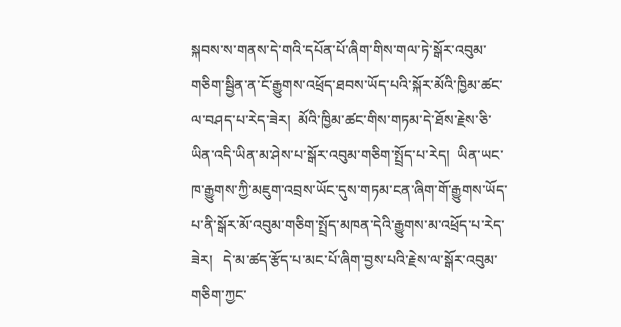སྐབས་ས་གནས་དེ་གའི་དཔོན་པོ་ཞིག་གིས་གལ་ཏེ་སྒོར་འབུམ་གཅིག་སྦྱིན་ན་ངོ་རྒྱུགས་འཕྲོད་ཐབས་ཡོད་པའི་སྐོར་མོའི་ཁྱིམ་ཚང་ལ་བཤད་པ་རེད་ཟེར།  མོའི་ཁྱིམ་ཚང་གིས་གཏམ་དེ་ཐོས་རྗེས་ཅི་ཡིན་འདི་ཡིན་མ་ཤེས་པ་སྒོར་འབུམ་གཅིག་སྤྲོད་པ་རེད།  ཡིན་ཡང་ཁ་རྒྱུགས་ཀྱི་མཇུག་འབྲས་ཡོང་དུས་གཏམ་ངན་ཞིག་གོ་རྒྱུགས་ཡོད་པ་ནི་སྒོར་མོ་འབུམ་གཅིག་སྤྲོད་མཁན་དེའི་རྒྱུགས་མ་འཕྲོད་པ་རེད་ཟེར།   དེ་མ་ཚད་རྩོད་པ་མང་པོ་ཞིག་བྱས་པའི་རྗེས་ལ་སྒོར་འབུམ་གཅིག་ཀྱང་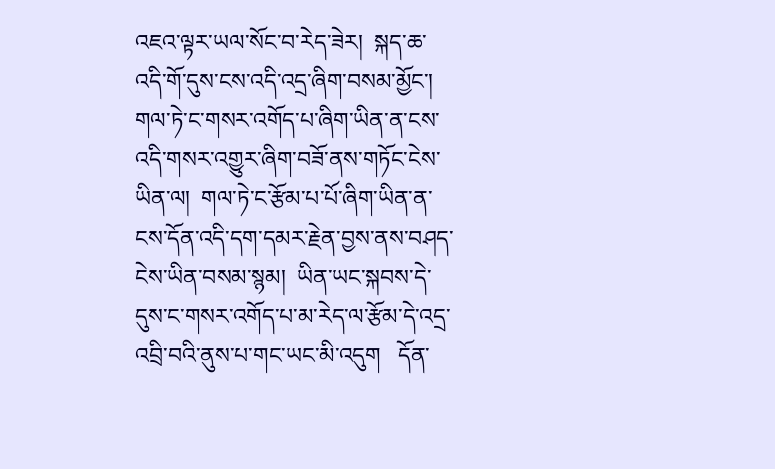འཇའ་ལྟར་ཡལ་སོང་བ་རེད་ཟེར།  སྐད་ཆ་འདི་གོ་དུས་ངས་འདི་འདྲ་ཞིག་བསམ་མྱོང་།  གལ་ཏེ་ང་གསར་འགོད་པ་ཞིག་ཡིན་ན་ངས་འདི་གསར་འགྱུར་ཞིག་བཟོ་ནས་གཏོང་ངེས་ཡིན་ལ།  གལ་ཏེ་ང་རྩོམ་པ་པོ་ཞིག་ཡིན་ན་ངས་དོན་འདི་དག་དམར་རྗེན་བྱས་ནས་བཤད་ངེས་ཡིན་བསམ་སྙམ།  ཡིན་ཡང་སྐབས་དེ་དུས་ང་གསར་འགོད་པ་མ་རེད་ལ་རྩོམ་དེ་འདྲ་འབྲི་བའི་ནུས་པ་གང་ཡང་མི་འདུག   དོན་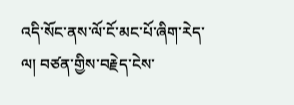འདི་སོང་ནས་ལོ་ངོ་མང་པོ་ཞིག་རེད་ལ། བཙན་གྱིས་བརྗེད་ངེས་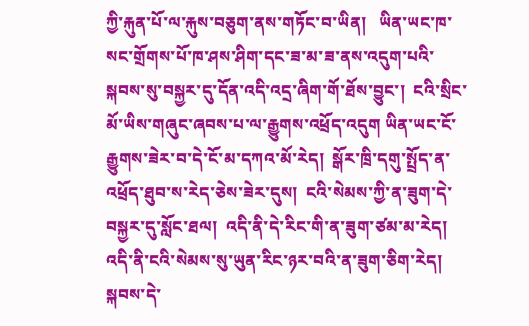ཀྱི་རྐུན་པོ་ལ་རྐུས་བཅུག་ནས་གཏོང་བ་ཡིན།   ཡིན་ཡང་ཁ་སང་གྲོགས་པོ་ཁ་ཤས་ཤིག་དང་ཟ་མ་ཟ་ནས་འདུག་པའི་སྐབས་སུ་བསྐྱར་དུ་དོན་འདི་འདྲ་ཞིག་གོ་ཐོས་བྱུང་།  ངའི་སྲིང་མོ་ཡིས་གཞུང་ཞབས་པ་ལ་རྒྱུགས་འཕྲོད་འདུག ཡིན་ཡང་ངོ་རྒྱུགས་ཟེར་བ་དེ་ངོ་མ་དཀའ་མོ་རེད།  སྒོར་ཁྲི་དགུ་སྤྲོད་ན་འཕྲོད་ཐུབ་ས་རེད་ཅེས་ཟེར་དུས།  ངའི་སེམས་ཀྱི་ན་ཟུག་དེ་བསྐྱར་དུ་སློང་ཐལ།  འདི་ནི་དེ་རིང་གི་ན་ཟུག་ཙམ་མ་རེད།  འདི་ནི་ངའི་སེམས་སུ་ཡུན་རིང་ཉར་བའི་ན་ཟུག་ཅིག་རེད།  སྐབས་དེ་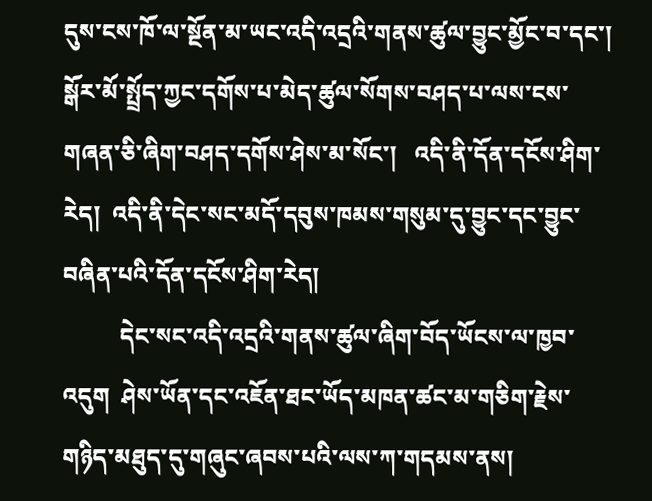དུས་ངས་ཁོ་ལ་སྔོན་མ་ཡང་འདི་འདྲའི་གནས་ཚུལ་བྱུང་མྱོང་བ་དང་།  སྒོར་མོ་སྤྲོད་ཀྱང་དགོས་པ་མེད་ཚུལ་སོགས་བཤད་པ་ལས་ངས་གཞན་ཅི་ཞིག་བཤད་དགོས་ཤེས་མ་སོང་།   འདི་ནི་དོན་དངོས་ཤིག་རེད།  འདི་ནི་དེང་སང་མདོ་དབུས་ཁམས་གསུམ་དུ་བྱུང་དང་བྱུང་བཞིན་པའི་དོན་དངོས་ཤིག་རེད།
          དེང་སང་འདི་འདྲའི་གནས་ཚུལ་ཞིག་བོད་ཡོངས་ལ་ཁྱབ་འདུག  ཤེས་ཡོན་དང་འཇོན་ཐང་ཡོད་མཁན་ཚང་མ་གཅིག་རྗེས་གཉིད་མཐུད་དུ་གཞུང་ཞབས་པའི་ལས་ཀ་གདམས་ནས།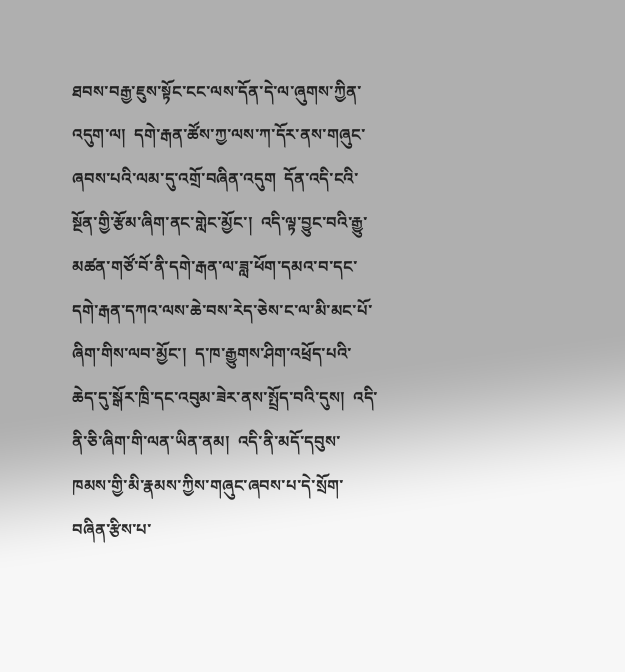ཐབས་བརྒྱ་ཇུས་སྟོང་ངང་ལས་དོན་དེ་ལ་ཞུགས་ཀྱིན་འདུག་ལ།  དགེ་རྒན་ཚོས་ཀྱ་ལས་ཀ་དོར་ནས་གཞུང་ཞབས་པའི་ལམ་དུ་འགྲོ་བཞིན་འདུག  དོན་འདི་ངའི་སྔོན་གྱི་རྩོམ་ཞིག་ནང་གླེང་མྱོང་།  འདི་ལྟ་བྱུང་བའི་རྒྱུ་མཚན་གཙོ་བོ་ནི་དགེ་རྒན་ལ་ཟླ་ཕོག་དམའ་བ་དང་དགེ་རྒན་དཀའ་ལས་ཆེ་བས་རེད་ཅེས་ང་ལ་མི་མང་པོ་ཞིག་གིས་ལབ་མྱོང་།  ད་ཁ་རྒྱུགས་ཤིག་འཕྲོད་པའི་ཆེད་དུ་སྒོར་ཁྲི་དང་འབུམ་ཟེར་ནས་སྤྲོད་བའི་དུས།  འདི་ནི་ཅི་ཞིག་གི་ལན་ཡིན་ནམ།  འདི་ནི་མདོ་དབུས་ཁམས་གྱི་མི་རྣམས་ཀྱིས་གཞུང་ཞབས་པ་དེ་སྲོག་བཞིན་རྩིས་པ་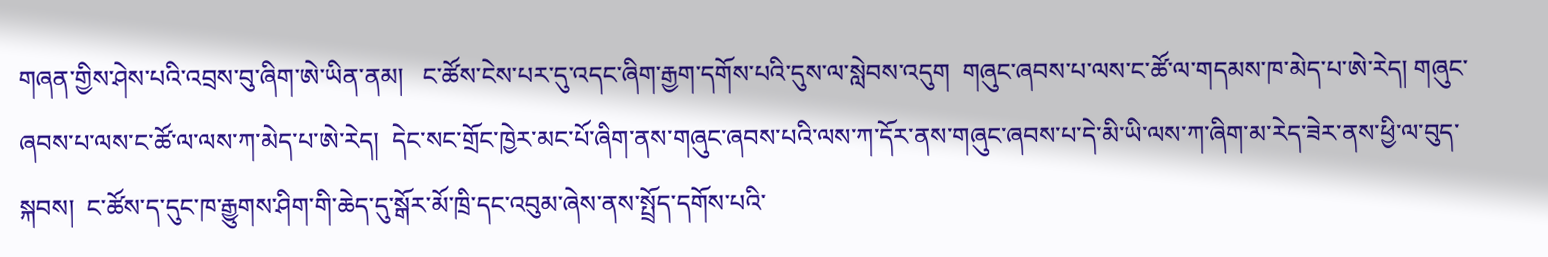གཞན་གྱིས་ཤེས་པའི་འབྲས་བུ་ཞིག་ཨེ་ཡིན་ནམ།   ང་ཚོས་ངེས་པར་དུ་འདང་ཞིག་རྒྱག་དགོས་པའི་དུས་ལ་སླེབས་འདུག  གཞུང་ཞབས་པ་ལས་ང་ཚོ་ལ་གདམས་ཁ་མེད་པ་ཨེ་རེད། གཞུང་ཞབས་པ་ལས་ང་ཚོ་ལ་ལས་ཀ་མེད་པ་ཨེ་རེད།  དེང་སང་གྲོང་ཁྱེར་མང་པོ་ཞིག་ནས་གཞུང་ཞབས་པའི་ལས་ཀ་དོར་ནས་གཞུང་ཞབས་པ་དེ་མི་ཡི་ལས་ཀ་ཞིག་མ་རེད་ཟེར་ནས་ཕྱི་ལ་བུད་སྐབས།  ང་ཚོས་ད་དུང་ཁ་རྒྱུགས་ཤིག་གི་ཆེད་དུ་སྒོར་མོ་ཁྲི་དང་འབུམ་ཞེས་ནས་སྤྲོད་དགོས་པའི་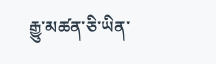རྒྱུ་མཚན་ཅི་ཡིན་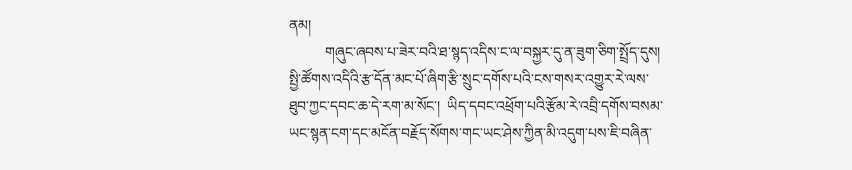ནམ།
          གཞུང་ཞབས་པ་ཟེར་བའི་ཐ་སྙད་འདིས་ང་ལ་བསྐྱར་དུ་ན་ཟུག་ཅིག་སྤྲོད་དུས།  སྤྱི་ཚོགས་འདིའི་རྩ་དོན་མང་པོ་ཞིག་རྩི་སྲུང་དགོས་པའི་ངས་གསར་འགྱུར་རེ་ལས་ཐུབ་ཀྱང་དབང་ཆ་དེ་རག་མ་སོང་།  ཡིད་དབང་འཕྲོག་པའི་རྩོམ་རེ་འབྲི་དགོས་བསམ་ཡང་སྙན་ངག་དང་མངོན་བརྗོད་སོགས་གང་ཡང་ཤེས་ཀྱིན་མི་འདུག་པས་ཇི་བཞིན་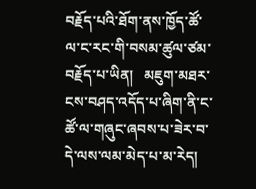བརྗོད་པའི་ཐོག་ནས་ཁྱོད་ཚོ་ལ་ང་རང་གི་བསམ་ཚུལ་ཙམ་བརྗོད་པ་ཡིན།   མཇུག་མཐར་ངས་བཤད་འདོད་པ་ཞིག་ནི་ང་ཚོ་ལ་གཞུང་ཞབས་པ་ཟེར་བ་དེ་ལས་ལམ་མེད་པ་མ་རེད།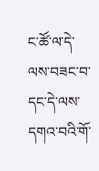ང་ཚོ་ལ་དེ་ལས་བཟང་བ་དང་དེ་ལས་དགའ་བའི་གོ་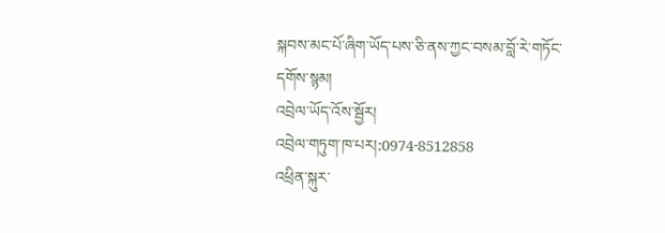སྐབས་མང་པོ་ཞིག་ཡོད་པས་ཅི་ནས་ཀྱང་བསམ་བློ་རེ་གཏོང་དགོས་སྙམ།
འབྲེལ་ཡོད་འོས་སྦྱོར།
འབྲེལ་གཏུག་ཁ་པར།:0974-8512858
འཕྲིན་སྐུར་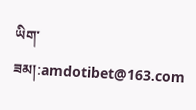ཡིག་ཟམ།:amdotibet@163.com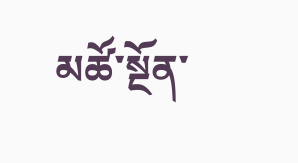མཚོ་སྔོན་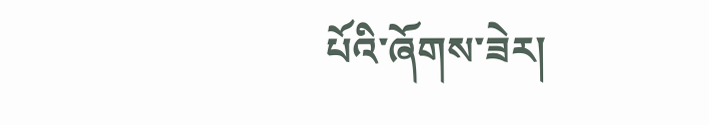པོའི་ཞོགས་ཟེར།